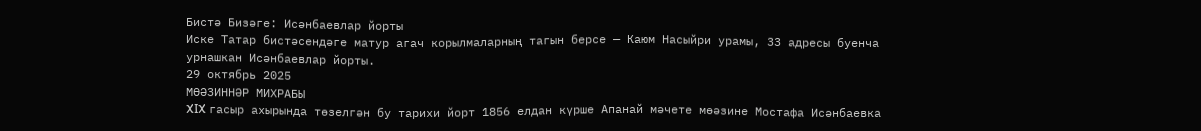Бистә Бизәге: Исәнбаевлар йорты
Иске Татар бистәсендәге матур агач корылмаларның тагын берсе — Каюм Насыйри урамы, 33 адресы буенча урнашкан Исәнбаевлар йорты.
29 октябрь 2025
МӨӘЗИННӘР МИХРАБЫ
XIX гасыр ахырында төзелгән бу тарихи йорт 1856 елдан күрше Апанай мәчете мөәзине Мостафа Исәнбаевка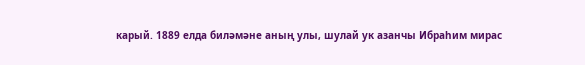карый. 1889 елда биләмәне аның улы, шулай ук азанчы Ибраһим мирас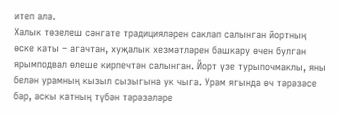итеп ала.
Халык төзелеш сәнгате традицияләрен саклап салынган йортның өске каты – агачтан, хуҗалык хезмәтләрен башкару өчен булган ярымподвал өлеше кирпечтән салынган. Йорт үзе турыпочмаклы, яны белән урамның кызыл сызыгына ук чыга. Урам ягында өч тәрәзәсе бар, аскы катның түбән тәрәзәләре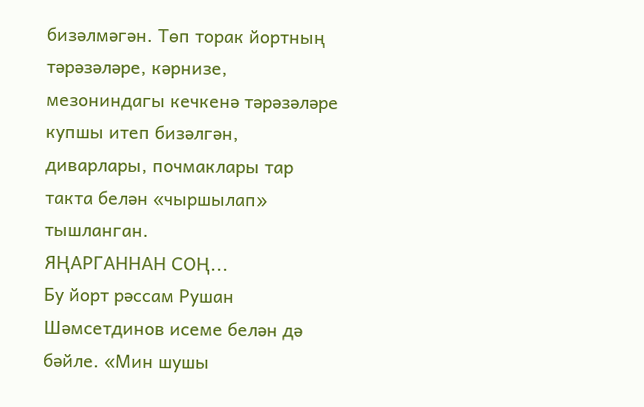бизәлмәгән. Төп торак йортның тәрәзәләре, кәрнизе, мезониндагы кечкенә тәрәзәләре купшы итеп бизәлгән, диварлары, почмаклары тар такта белән «чыршылап» тышланган.
ЯҢАРГАННАН СОҢ...
Бу йорт рәссам Рушан Шәмсетдинов исеме белән дә бәйле. «Мин шушы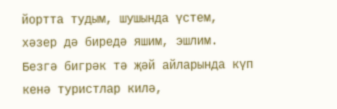йортта тудым, шушында үстем, хәзер дә биредә яшим, эшлим. Безгә бигрәк тә җәй айларында күп кенә туристлар килә,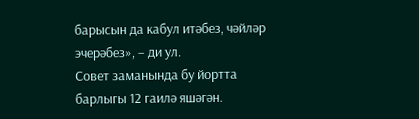барысын да кабул итәбез, чәйләр эчерәбез», – ди ул.
Совет заманында бу йортта барлыгы 12 гаилә яшәгән.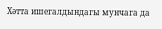Хәтта ишегалдындагы мунчага да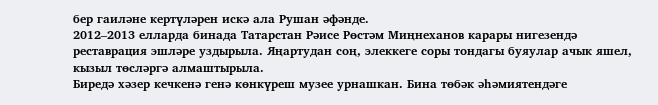бер гаиләне кертүләрен искә ала Рушан әфәнде.
2012–2013 елларда бинада Татарстан Рәисе Рөстәм Миңнеханов карары нигезендә реставрация эшләре уздырыла. Яңартудан соң, элеккеге соры тондагы буяулар ачык яшел, кызыл төсләргә алмаштырыла.
Биредә хәзер кечкенә генә көнкүреш музее урнашкан. Бина төбәк әһәмиятендәге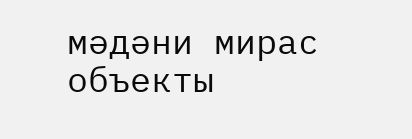мәдәни мирас объекты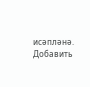исәпләнә.
Добавить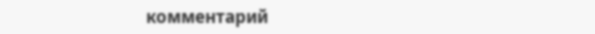комментарий